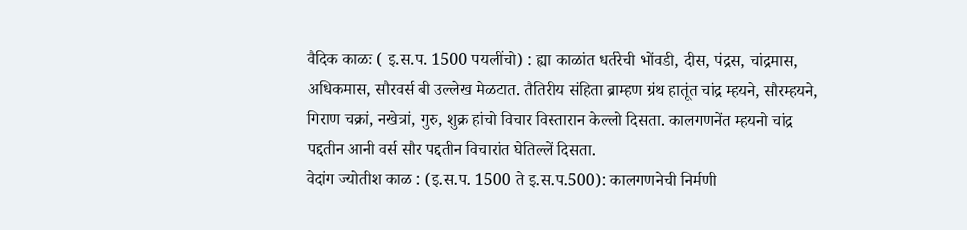वैदिक काळः ( इ.स.प. 1500 पयलींचो) : ह्या काळांत धर्तरेची भोंवडी, दीस, पंद्रस, चांद्रमास, अधिकमास, सौरवर्स बी उल्लेख मेळटात. तैतिरीय संहिता ब्राम्हण ग्रंथ हातूंत चांद्र म्हयने, सौरम्हयने, गिराण चक्रां, नखेत्रां, गुरु, शुक्र हांचो विचार विस्तारान केल्लो दिसता. कालगणनेंत म्हयनो चांद्र पद्दतीन आनी वर्स सौर पद्दतीन विचारांत घेतिल्लें दिसता.
वेदांग ज्योतीश काळ : (इ.स.प. 1500 ते इ.स.प.500): कालगणनेची निर्मणी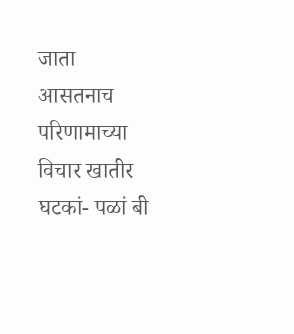जाता आसतनाच परिणामाच्या विचार खातीर घटकां- पळां बी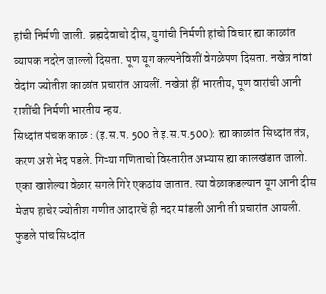हांची निर्मणी जाली. ब्रह्मदेवाचो दीस, युगांची निर्मणी हांचो विचार ह्या काळांत व्यापक नदरेन जाल्लो दिसता. पूण यूग कल्पनेविशीं वेगळेपण दिसता. नखेत्र नांवां वेदांग ज्योतीश काळांत प्रचारांत आयलीं. नखेत्रां हीं भारतीय, पूण वारांची आनी राशींची निर्मणी भारतीय न्हय.
सिध्दांत पंचक काळ : (इ.स.प. 500 ते इ.स.प.500): ह्या काळांत सिध्दांत तंत्र, करण अशे भेद पडले. गिऱ्या गणिताचो विस्तारीत अभ्यास ह्या कालखंडात जालो. एका खाशेल्या वेळार सगले गिरे एकठांय जातात. त्या वेळाकडल्यान यूग आनी दीस मेजप हाचेर ज्योतीश गणीत आदारचें ही नदर मांडली आनी ती प्रचारांत आयली. फुडले पांच सिध्दांत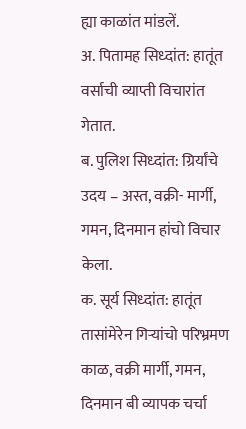ह्या काळांत मांडलें.
अ. पितामह सिध्दांत: हातूंत वर्साची व्याप्ती विचारांत गेतात.
ब. पुलिश सिध्दांत: ग्रिर्यांचे उदय – अस्त, वक्री- मार्गी, गमन, दिनमान हांचो विचार केला.
क. सूर्य सिध्दांत: हातूंत तासांमेरेन गिऱ्यांचो परिभ्रमण काळ, वक्री मार्गी, गमन, दिनमान बी व्यापक चर्चा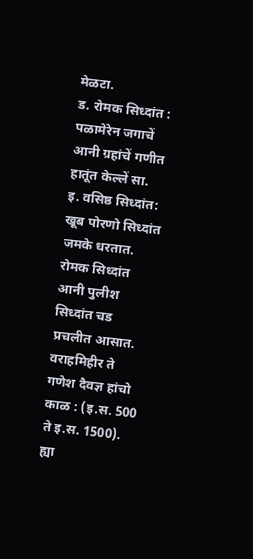मेळटा.
ड. रोमक सिध्दांत : पळामेरेन जगाचें आनी ग्रहांचें गणीत हातूंत केल्लें सा.
इ. वसिष्ठ सिध्दांत: खूब पोरणो सिध्दांत जमके धरतात. रोमक सिध्दांत आनी पुलीश सिध्दांत चड प्रचलीत आसात.
वराहमिहीर ते गणेश दैवज्ञ हांचो काळ : (इ.स. 500 ते इ.स. 1500). ह्या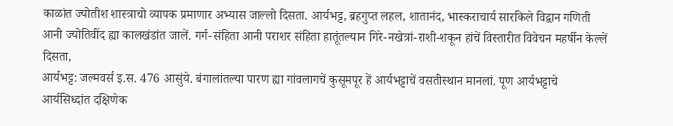काळांत ज्योतीश शास्त्राचो व्यापक प्रमाणार अभ्यास जाल्लो दिसता. आर्यभट्ट, ब्रहगुप्त लहल, शातानंद, भास्कराचार्य सारकिले विद्वान गणिती आनी ज्योतिवींद ह्या कालखंडांत जालें. गर्ग-संहिता आनी पराशर संहिता हातूंतल्यान गिरे-नखेत्रां-राशी-शकून हांचें विस्तारीत विवेचन महर्षीन केल्लें दिसता,
आर्यभट्ट: जल्मवर्स इ.स. 476 आसुंये. बंगालांतल्या पारण ह्या गांवलागचें कुसूमपूर हें आर्यभट्टाचें वसतीस्थान मानलां. पूण आर्यभट्टाचे आर्यसिध्दांत दक्षिणेक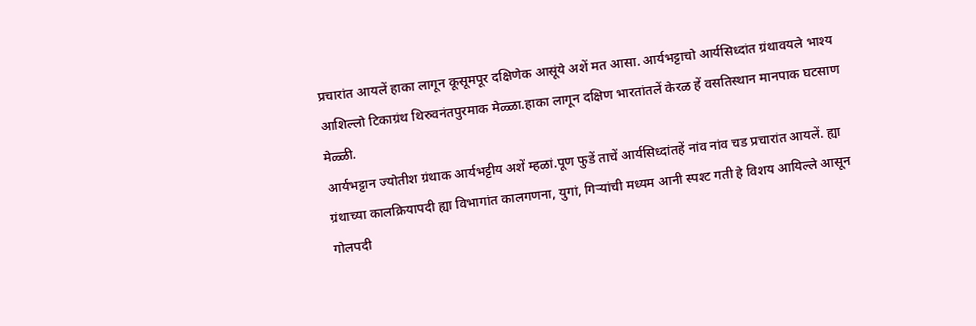प्रचारांत आयलें हाका लागून कूसूमपूर दक्षिणेक आसूंये अशें मत आसा. आर्यभट्टाचो आर्यसिध्दांत ग्रंथावयले भाश्य आशिल्लो टिकाग्रंथ थिरुवनंतपुरमाक मेळ्ळा.हाका लागून दक्षिण भारतांतलें केरळ हें वसतिस्थान मानपाक घटसाण मेळ्ळी.
आर्यभट्टान ज्योतीश ग्रंथाक आर्यभट्टीय अशें म्हळां.पूण फुडें ताचें आर्यसिध्दांतहें नांव नांव चड प्रचारांत आयलें. ह्या ग्रंथाच्या कालक्रियापदी ह्या विभागांत कालगणना, युगां, गिऱ्यांची मध्यम आनी स्पश्ट गती हे विशय आयिल्ले आसून गोलपदी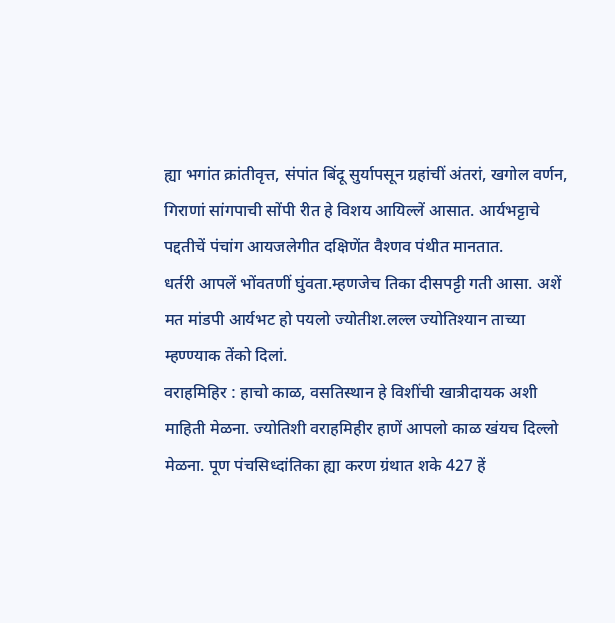ह्या भगांत क्रांतीवृत्त, संपांत बिंदू सुर्यापसून ग्रहांचीं अंतरां, खगोल वर्णन, गिराणां सांगपाची सोंपी रीत हे विशय आयिल्लें आसात. आर्यभट्टाचे पद्दतीचें पंचांग आयजलेगीत दक्षिणेंत वैश्णव पंथीत मानतात.
धर्तरी आपलें भोंवतणीं घुंवता.म्हणजेच तिका दीसपट्टी गती आसा. अशें मत मांडपी आर्यभट हो पयलो ज्योतीश.लल्ल ज्योतिश्यान ताच्या म्हण्ण्याक तेंको दिलां.
वराहमिहिर : हाचो काळ, वसतिस्थान हे विशींची खात्रीदायक अशी माहिती मेळना. ज्योतिशी वराहमिहीर हाणें आपलो काळ खंयच दिल्लो मेळना. पूण पंचसिध्दांतिका ह्या करण ग्रंथात शके 427 हें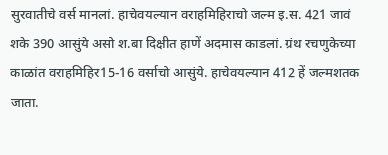सुरवातीचे वर्स मानलां. हाचेवयल्यान वराहमिहिराचो जल्म इ.स. 421 जावं शके 390 आसुंये असो श.बा दिक्षीत हाणें अदमास काडलां. ग्रंथ रचणुकेच्या काळांत वराहमिहिर15-16 वर्साचो आसुंये. हाचेवयल्यान 412 हें जल्मशतक जाता.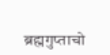ब्रह्मगुप्ताचो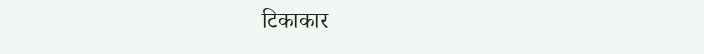टिकाकार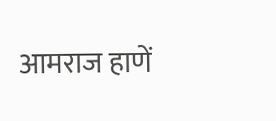आमराज हाणें